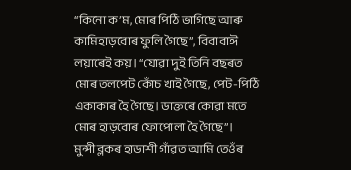“কিনো ক’ম, মোৰ পিঠি ভাগিছে আৰু কামিহাড়বোৰ ফুলি গৈছে”, বিবাবাঈ লয়াৰেই কয়। “যোৱা দুই তিনি বছৰত মোৰ তলপেট কোঁচ খাই গৈছে, পেট-পিঠি একাকাৰ হৈ গৈছে। ডাক্তৰে কোৱা মতে মোৰ হাড়বোৰ ফোপোলা হৈ গৈছে”।
মুন্সী ব্লকৰ হাডাশী গাঁৱত আমি তেওঁৰ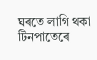ঘৰতে লাগি থকা টিনপাতেৰে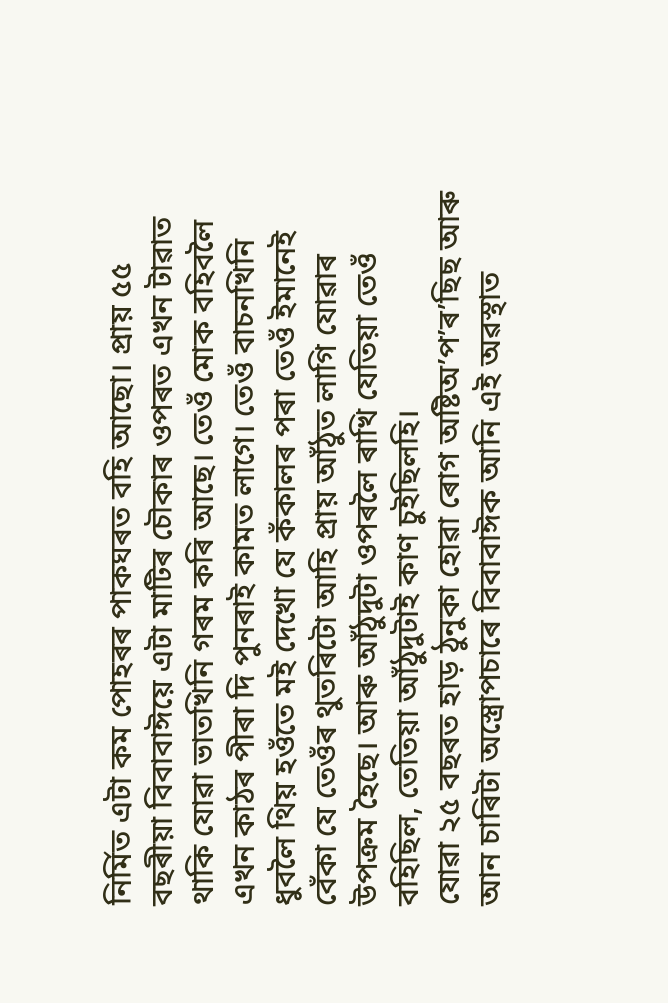নিৰ্মিত এটা কম পোহৰৰ পাকঘৰত বহি আছো। প্ৰায় ৫৫ বছৰীয়া বিবাবাঈয়ে এটা মাটিৰ চৌকাৰ ওপৰত এখন টাৱাত থাকি যোৱা ভাতখিনি গৰম কৰি আছে। তেওঁ মোক বহিবলৈ এখন কাঠৰ পীৰা দি পুনৰাই কামত লাগে। তেওঁ বাচনখিনি ধুবলৈ থিয় হওঁতে মই দেখো যে কঁকালৰ পৰা তেওঁ ইমানেই বেঁকা যে তেওঁৰ থুতৰিটো আহি প্ৰায় আঁঠুত লাগি যোৱাৰ উপক্ৰম হৈছে। আৰু আঁঠুদুটা ওপৰলৈ ৰাখি যেতিয়া তেওঁ বহিছিল, তেতিয়া আঁঠুদুটাই কাণ চুইছিলহি।
যোৱা ২৫ বছৰত হাড় ঠুনুকা হোৱা ৰোগ অষ্টিঅ’প’ৰ’ছিছ আৰু আন চাৰিটা অস্ত্ৰোপচাৰে বিবাবাঈক আনি এই অৱস্থাত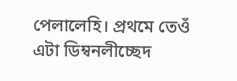পেলালেহি। প্ৰথমে তেওঁ এটা ডিম্বনলীচ্ছেদ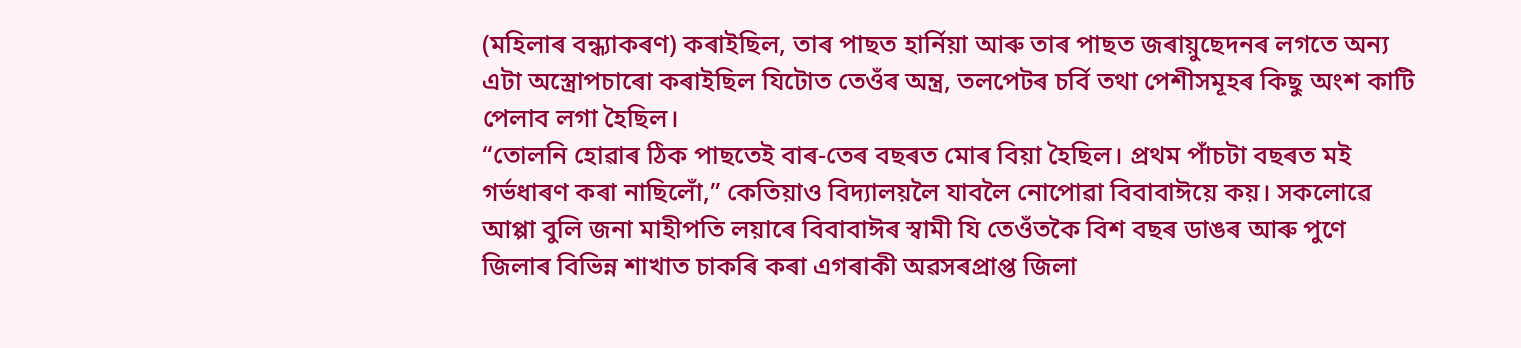(মহিলাৰ বন্ধ্যাকৰণ) কৰাইছিল, তাৰ পাছত হাৰ্নিয়া আৰু তাৰ পাছত জৰায়ুছেদনৰ লগতে অন্য এটা অস্ত্ৰোপচাৰো কৰাইছিল যিটোত তেওঁৰ অন্ত্ৰ, তলপেটৰ চৰ্বি তথা পেশীসমূহৰ কিছু অংশ কাটি পেলাব লগা হৈছিল।
“তোলনি হোৱাৰ ঠিক পাছতেই বাৰ-তেৰ বছৰত মোৰ বিয়া হৈছিল। প্ৰথম পাঁচটা বছৰত মই গৰ্ভধাৰণ কৰা নাছিলোঁ,” কেতিয়াও বিদ্যালয়লৈ যাবলৈ নোপোৱা বিবাবাঈয়ে কয়। সকলোৱে আপ্পা বুলি জনা মাহীপতি লয়াৰে বিবাবাঈৰ স্বামী যি তেওঁতকৈ বিশ বছৰ ডাঙৰ আৰু পুণে জিলাৰ বিভিন্ন শাখাত চাকৰি কৰা এগৰাকী অৱসৰপ্ৰাপ্ত জিলা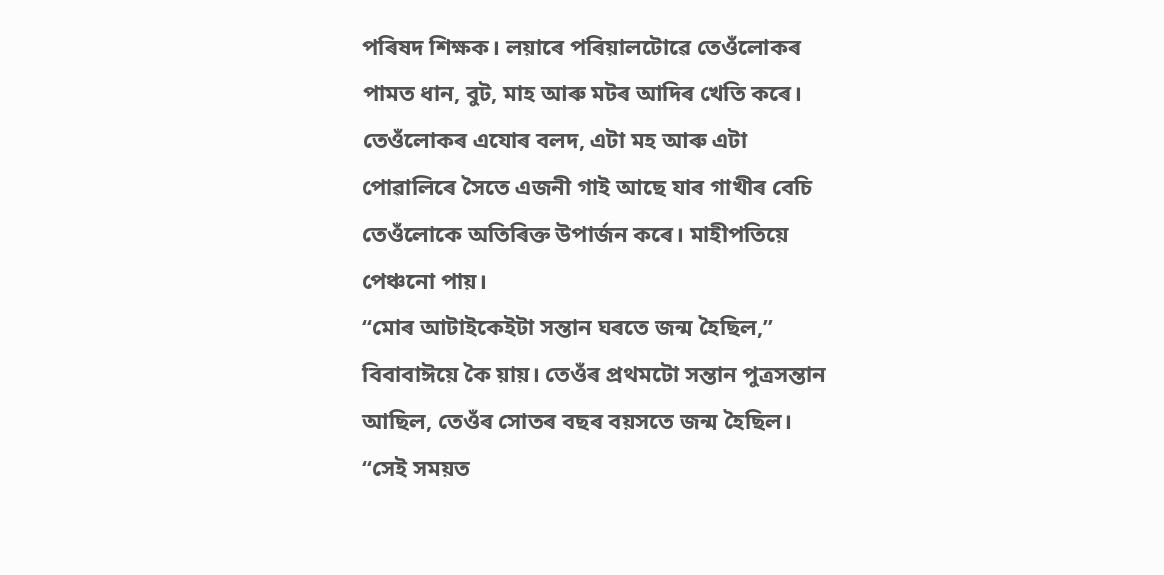পৰিষদ শিক্ষক। লয়াৰে পৰিয়ালটোৱে তেওঁলোকৰ পামত ধান, বুট, মাহ আৰু মটৰ আদিৰ খেতি কৰে। তেওঁলোকৰ এযোৰ বলদ, এটা মহ আৰু এটা পোৱালিৰে সৈতে এজনী গাই আছে যাৰ গাখীৰ বেচি তেওঁলোকে অতিৰিক্ত উপাৰ্জন কৰে। মাহীপতিয়ে পেঞ্চনো পায়।
“মোৰ আটাইকেইটা সন্তান ঘৰতে জন্ম হৈছিল,” বিবাবাঈয়ে কৈ য়ায়। তেওঁৰ প্রথমটো সন্তান পুত্ৰসন্তান আছিল, তেওঁৰ সোতৰ বছৰ বয়সতে জন্ম হৈছিল। “সেই সময়ত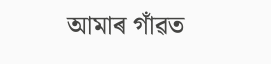আমাৰ গাঁৱত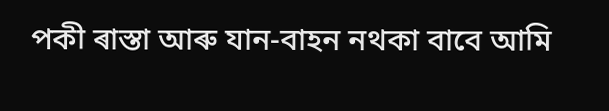পকী ৰাস্তা আৰু যান-বাহন নথকা বাবে আমি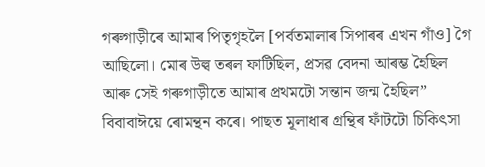গৰুগাড়ীৰে আমাৰ পিতৃগৃহলৈ [পর্বতমালাৰ সিপাৰৰ এখন গাঁও] গৈ আছিলো। মোৰ উল্ব তৰল ফাটিছিল, প্রসৱ বেদনা আৰম্ভ হৈছিল আৰু সেই গৰুগাড়ীতে আমাৰ প্রথমটো সন্তান জন্ম হৈছিল” বিবাবাঈয়ে ৰোমন্থন কৰে। পাছত মূলাধাৰ গ্রন্থিৰ ফাঁটটো চিকিৎসা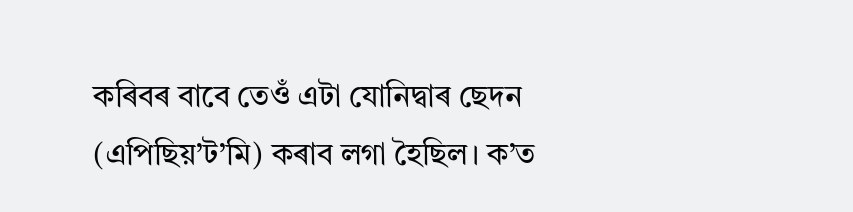কৰিবৰ বাবে তেওঁ এটা যোনিদ্বাৰ ছেদন (এপিছিয়’ট’মি) কৰাব লগা হৈছিল। ক’ত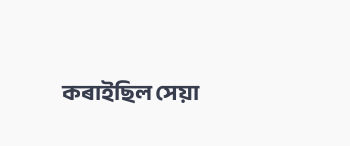কৰাইছিল সেয়া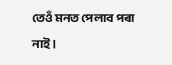তেওঁ মনত পেলাব পৰা নাই।